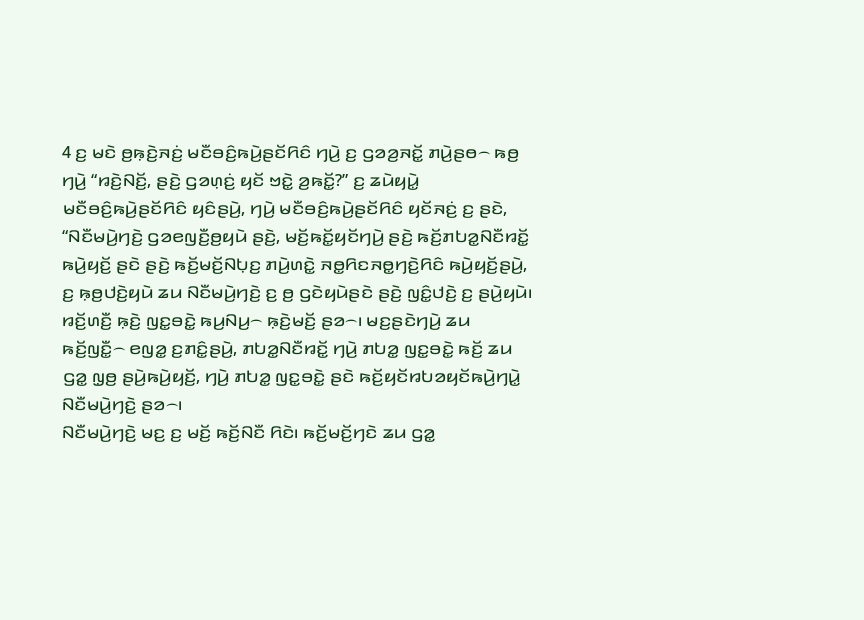4 ꤢ꤬ ꤗꤢꤧ ꤥ꤬ꤒ꤫ꤢꤧ꤬ꤏꤢꤦ꤬ ꤗꤢꤪꤋꤢꤨ꤬ꤒꤣꤧ꤬ꤔꤢꤩꤖꤢꤨ ꤚꤣꤧ꤬ ꤢ꤬ ꤞꤤꤤ꤬ꤏꤢꤩ꤭ ꤊꤣꤧ꤬ꤔꤥ꤮ ꤒꤥ꤬ ꤚꤣꤧ꤬ “ꤙꤢꤧ꤬ꤡꤢꤩ꤬, ꤔꤢꤧ꤬ ꤞꤤꤛ꤫ꤢꤦ꤬ ꤟꤢꤩ ꤠꤢꤧ꤭ ꤤ꤬ꤒꤢꤩ꤭?” ꤢ꤬ ꤘꤣꤧꤟꤣꤧ꤭ ꤗꤢꤪꤋꤢꤨ꤬ꤒꤣꤧ꤬ꤔꤢꤩꤖꤢꤨ ꤟꤢꤨꤔꤣꤧ꤬, ꤚꤣꤧ꤬ ꤗꤢꤪꤋꤢꤨ꤬ꤒꤣꤧ꤬ꤔꤢꤩꤖꤢꤨ ꤟꤢꤩꤏꤢꤦ꤬ ꤢ꤬ ꤔꤢꤧ, “ꤡꤢꤪꤗꤣꤧ꤬ꤚꤢꤧ꤬ ꤞꤤꤕꤜꤢꤪ꤬ꤥ꤬ꤟꤣꤧ ꤔꤢꤧ꤬, ꤗꤢꤩ꤬ꤒꤢꤩ꤭ꤟꤢꤩꤚꤣꤧ꤬ ꤔꤢꤧ꤬ ꤒꤢꤩ꤬ꤊꤝꤤ꤭ꤡꤢꤪꤙꤢꤩ꤭ ꤒꤣꤧ꤬ꤟꤢꤩ꤬ ꤔꤢꤧ ꤔꤢꤧ꤬ ꤒꤢꤩ꤬ꤗꤢꤩ꤬ꤡꤝ꤫ꤢ꤬ ꤊꤣꤧ꤬ꤛꤢꤧ꤭ ꤏꤥ꤭ꤖꤢꤏꤥ꤭ꤚꤢꤧ꤬ꤖꤢꤨ ꤒꤣꤧ꤬ꤟꤢꤩ꤬ꤔꤣꤧ꤬, ꤢ꤬ ꤒ꤫ꤥ꤬ꤓꤢꤧ꤬ꤟꤣꤧ ꤘꤣ ꤡꤢꤪꤗꤣꤧ꤬ꤚꤢꤧ꤬ ꤢ꤬ ꤥ꤬ ꤞꤢꤧꤟꤣꤧꤔꤢꤧ ꤔꤢꤧ꤬ ꤜꤢꤨ꤭ꤓꤢꤧ꤬ ꤢ꤬ ꤔꤣꤧ꤬ꤟꤣꤧ꤯
ꤙꤢꤩ꤬ꤛꤢꤪ꤬ ꤒ꤫ꤢꤧ꤬ ꤜꤢ꤭ꤋꤢꤧ꤭ ꤒꤣ꤬ꤡꤣ꤬꤮ ꤒ꤫ꤢꤧ꤬ꤗꤢꤩ꤬ ꤔꤤ꤮꤯ ꤗꤢ꤬ꤔꤢꤧꤚꤣꤧ꤬ ꤘꤣ ꤒꤢꤩ꤬ꤜꤢꤪ꤭꤮ ꤕꤜꤤ꤭ ꤢ꤬ꤊꤢꤨ꤭ꤔꤣꤧ꤬, ꤊꤝꤤ꤭ꤡꤢꤪꤙꤢꤩ꤭ ꤚꤣꤧ꤬ ꤊꤝꤤ꤭ ꤜꤢ꤭ꤋꤢꤧ꤭ ꤒꤢꤩ꤬ ꤘꤣ ꤞꤤ꤭ ꤜ꤫ꤥ꤬ ꤔꤣꤧ꤬ꤒꤣꤧ꤬ꤟꤢꤩ꤬, ꤚꤣꤧ꤬ ꤊꤝꤤ꤭ ꤜꤢ꤭ꤋꤢꤧ꤭ ꤔꤢꤧ ꤒꤢꤩ꤬ꤟꤢꤩꤙꤝꤤꤟꤢꤩꤒꤣꤧ꤬ꤚꤣꤧ꤭ ꤡꤢꤪꤗꤣꤧ꤬ꤚꤢꤧ꤬ ꤔꤤ꤮꤯
ꤡꤢꤪꤗꤣꤧ꤬ꤚꤢꤧ꤬ ꤗꤢ꤬ ꤢ꤬ ꤗꤢꤩ꤬ ꤒꤢꤩ꤬ꤡꤢꤪ ꤖꤢꤧ꤯ ꤒꤢꤩ꤬ꤗꤢꤩ꤬ꤚꤢꤧ ꤘꤣ ꤞꤤ꤭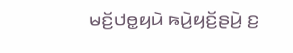ꤗꤢꤩ꤬ꤓꤥ꤭ꤟꤣꤧ ꤒꤣꤧ꤬ꤟꤢꤩ꤬ꤔꤣꤧ꤬ ꤢ꤬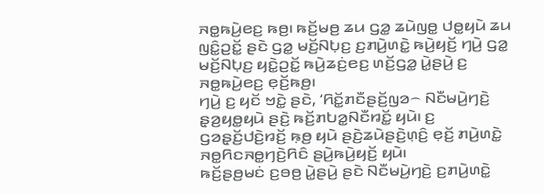ꤏꤥ꤭ꤒꤣꤧ꤬ꤕꤢ꤬ ꤒꤥ꤬꤯ ꤒꤢꤩ꤬ꤗꤥ꤬ ꤘꤣ ꤞꤤ꤭ ꤘꤣꤧꤜꤥ꤭ ꤓꤥ꤭ꤟꤣꤧ ꤘꤣ ꤜꤢꤨ꤭ꤑꤢꤩ꤭ ꤔꤢꤧ ꤞꤤ꤭ ꤗꤢꤩ꤬ꤡꤝ꤫ꤢ꤬ ꤢ꤬ꤊꤣꤧ꤬ꤛꤢꤧ꤭ ꤒꤣꤧ꤬ꤟꤢꤩ꤬ ꤚꤣꤧ꤬ ꤞꤤ꤭ ꤗꤢꤩ꤬ꤡꤝ꤫ꤢ꤬ ꤟꤢꤧ꤭ꤑꤢꤩ꤭ ꤒꤣꤧ꤬ꤘꤢꤦ꤬ꤕꤢ꤬ ꤛꤢꤩ꤬ꤞꤤ꤭ ꤣꤧ꤭ꤔꤣꤧ꤬ ꤢ꤬ ꤏꤥ꤭ꤒꤣꤧ꤬ꤕꤢ꤬ ꤕ꤫ꤢꤩ꤬ꤒꤥ꤬꤯
ꤚꤣꤧ꤬ ꤢ꤬ ꤟꤢꤩ ꤠꤢꤧ꤭ ꤔꤢꤧ, ‘ꤖꤢꤩ꤭ꤊꤢꤪꤔꤢꤩ꤬ꤜꤤ꤮ ꤡꤢꤪꤗꤣꤧ꤬ꤚꤢꤧ꤬ ꤔ꤫ꤤ꤬ꤟꤥ꤭ꤟꤣꤧ ꤔꤢꤧ꤬ ꤒꤢꤩ꤬ꤊꤝꤤ꤭ꤡꤢꤪꤙꤢꤩ꤭ ꤟꤣꤧ꤯ ꤢ꤬ ꤞꤤꤔ꤫ꤢꤩ꤬ꤓꤢꤧ꤬ꤙꤢꤩ꤬ ꤒ꤫ꤥ꤬ ꤟꤣꤧ ꤔꤢꤧ꤬ꤘꤣꤧꤔꤢꤧ꤬ꤛ꤫ꤢꤨ꤬ ꤕ꤫ꤢꤩ꤬ ꤊꤣꤧ꤬ꤛꤢꤧ꤭ ꤏꤥ꤭ꤖꤢꤏꤥ꤭ꤚꤢꤧ꤬ꤖꤢꤨ ꤔꤣꤧ꤬ꤒꤣꤧ꤬ꤟꤢꤩ꤬ ꤟꤣꤧ꤯
ꤒꤢꤩ꤬ꤔꤥ꤬ꤗꤢꤦ ꤢ꤬ꤋꤥ꤬ ꤣꤧ꤭ꤔꤣꤧ꤬ ꤔꤢꤧ ꤡꤢꤪꤗꤣꤧ꤬ꤚꤢꤧ꤬ ꤢ꤬ꤊꤣꤧ꤬ꤛꤢꤧ꤭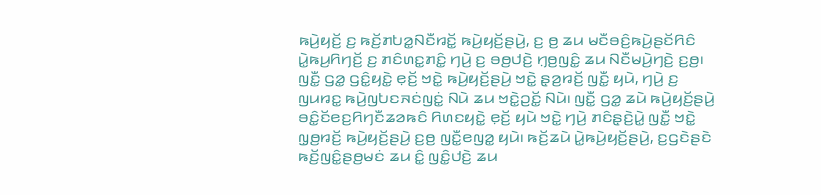ꤒꤣꤧ꤬ꤟꤢꤩ꤬ ꤢ꤬ ꤒꤢꤩ꤬ꤊꤝꤤ꤭ꤡꤢꤪꤙꤢꤩ꤭ ꤒꤣꤧ꤬ꤟꤢꤩ꤬ꤔꤣꤧ꤬, ꤢ꤬ ꤥ꤬ ꤘꤣ ꤗꤢꤪꤋꤢꤨ꤬ꤒꤣꤧ꤬ꤔꤢꤩꤖꤢꤨ ꤣꤧ꤭ꤒꤣ꤬ꤖꤚꤢꤩ꤬ ꤢ꤬ ꤊꤢꤨꤛꤢ꤭ꤊꤢꤨ꤭ ꤚꤣꤧ꤬ ꤢ꤬ ꤋꤥ꤬ꤓꤢꤧ꤬ ꤚ꤫ꤥ꤬ꤜꤢꤨ꤭ ꤘꤣ ꤡꤢꤪꤗꤣꤧ꤬ꤚꤢꤧ꤬ ꤢ꤬ꤥ꤬꤯
ꤜꤢꤪ꤭ ꤞꤤ꤭ ꤞꤢꤨ꤭ꤟꤢꤧ꤭ ꤕ꤫ꤢꤩ꤬ ꤠꤢꤧ꤭ ꤒꤣꤧ꤬ꤟꤢꤩ꤬ꤔꤣꤧ꤬ ꤠꤢꤧ꤭ ꤔ꤫ꤤ꤬ꤙꤢꤩ꤬ ꤜꤢꤪ꤭ ꤟꤣꤧ, ꤚꤣꤧ꤬ ꤢ꤬ ꤜꤣꤙꤢ꤭ ꤒꤣꤧ꤬ꤜꤝꤢꤏꤢꤦꤜꤢꤦ꤭ ꤡꤣꤧ ꤘꤣ ꤠꤢꤧ꤭ꤑꤢꤩ꤭ ꤡꤣꤧ꤯ ꤜꤢꤪ꤭ ꤞꤤ꤭ ꤘꤣꤧ ꤒꤣꤧ꤬ꤟꤢꤩ꤬ꤔꤣꤧ꤬ ꤋꤢꤨ꤭ꤢꤩꤕꤢ꤬ꤖꤚꤢꤪꤘꤤꤒꤢꤨ ꤖꤛꤢꤟꤢꤧ꤭ ꤕ꤫ꤢꤩ꤬ ꤟꤣꤧ ꤠꤢꤧ꤭ ꤚꤣꤧ꤬ ꤊꤢꤨꤔ꤫ꤢꤧ꤬ꤣꤧ꤭ ꤜꤢꤪ꤭ ꤠꤢꤧ꤭ ꤜ꤫ꤥ꤬ꤙꤢꤩ꤬ ꤒꤣꤧ꤬ꤟꤢꤩ꤬ꤔꤣꤧ꤬ ꤢ꤬ꤥ꤬ ꤜꤢꤪ꤭ꤕꤜꤤ꤭ ꤟꤣꤧ꤯ ꤒꤢꤩ꤬ꤘꤣꤧ ꤣꤧ꤭ꤒꤣꤧ꤬ꤟꤢꤩ꤬ꤔꤣꤧ꤬, ꤢ꤬ꤞꤢꤧꤔꤢꤧ ꤒꤢꤩ꤬ꤜꤢꤨ꤭ꤔꤥ꤬ꤗꤢꤦ ꤘꤣ ꤢꤨ꤭ ꤜꤢꤨ꤭ꤓꤢꤧ꤬ ꤘꤣ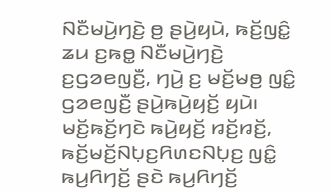ꤡꤢꤪꤗꤣꤧ꤬ꤚꤢꤧ꤬ ꤥ꤬ ꤔꤣꤧ꤬ꤟꤣꤧ, ꤒꤢꤩ꤬ꤜꤢꤨ꤭ ꤘꤣ ꤢ꤬ꤒꤥ꤭ ꤡꤢꤪꤗꤣꤧ꤬ꤚꤢꤧ꤬ ꤢ꤬ꤞꤤꤕꤜꤢꤪ꤬, ꤚꤣꤧ꤬ ꤢ꤬ ꤗꤢꤩ꤬ꤗꤥ꤬ ꤜꤢꤨ꤭ ꤞꤤꤕꤜꤢꤪ꤬ ꤔꤣꤧ꤬ꤒꤣꤧ꤬ꤟꤢꤩ꤬ ꤟꤣꤧ꤯
ꤗꤢꤩ꤬ꤒꤢꤩ꤬ꤚꤢꤧ ꤒꤣꤧ꤬ꤟꤢꤩ꤬ ꤙꤢꤩ꤬ꤙꤢꤩ꤬, ꤒꤢꤩ꤬ꤗꤢꤩ꤬ꤡꤝ꤫ꤢ꤬ꤖꤛꤢꤡꤝ꤫ꤢ꤬ ꤜꤢꤨ꤭ ꤒꤣ꤬ꤖꤚꤢꤩ꤬ ꤔꤢꤧ ꤒꤣ꤬ꤖꤚꤢꤩ꤬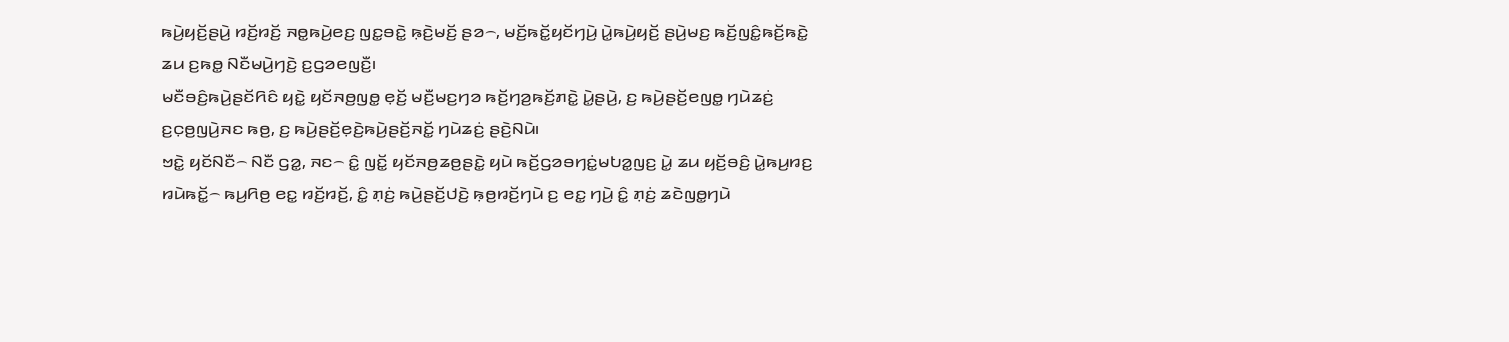ꤒꤣꤧ꤬ꤟꤢꤩ꤬ꤔꤣꤧ꤬ ꤙꤢꤩ꤬ꤙꤢꤩ꤬ ꤏꤥ꤭ꤒꤣꤧ꤬ꤕꤢ꤬ ꤜꤢ꤭ꤋꤢꤧ꤭ ꤒ꤫ꤢꤧ꤬ꤗꤢꤩ꤬ ꤔꤤ꤮, ꤗꤢꤩ꤬ꤒꤢꤩ꤭ꤟꤢꤩꤚꤣꤧ꤬ ꤣꤧ꤭ꤒꤣꤧ꤬ꤟꤢꤩ꤬ ꤔꤣꤧ꤬ꤗꤢ꤬ ꤒꤢꤩ꤬ꤜꤢꤨ꤭ꤒꤢꤩ꤬ꤒꤢꤧ꤭ ꤘꤣ ꤢ꤬ꤒꤥ꤭ ꤡꤢꤪꤗꤣꤧ꤬ꤚꤢꤧ꤬ ꤢ꤬ꤞꤤꤕꤜꤢꤪ꤬꤯
ꤗꤢꤪꤋꤢꤨ꤬ꤒꤣꤧ꤬ꤔꤢꤩꤖꤢꤨ ꤟꤢꤧ꤭ ꤟꤢꤩꤏꤥ꤬ꤜꤥ꤭ ꤕ꤫ꤢꤩ꤬ ꤗꤢꤪ꤬ꤗꤢ꤬ꤚꤤ ꤒꤢꤩ꤬ꤚꤤ꤬ꤒꤢꤩ꤬ꤊꤢꤧ꤭ ꤣꤧ꤭ꤔꤣꤧ꤬, ꤢ꤬ ꤒꤣꤧ꤬ꤔꤢꤩ꤬ꤕꤜꤥ꤭ ꤚꤣꤧꤘꤢꤦ꤬ ꤢ꤬ꤍ꤫ꤥ꤬ꤜꤣꤧ꤬ꤏꤢ ꤒꤥ꤬, ꤢ꤬ ꤒꤣꤧ꤬ꤔꤢꤩ꤬ꤕ꤫ꤢꤧ꤬ꤒꤣꤧ꤬ꤔꤢꤩ꤬ꤏꤢꤩ꤭ ꤚꤣꤧꤘꤢꤦ꤬ ꤔꤢꤧ꤬ꤡꤣꤧ꤯
ꤠꤢꤧ꤭ ꤟꤢꤩꤡꤢꤪ꤮ ꤡꤢꤪ ꤞꤤ꤭, ꤏꤢ꤮ ꤢꤨ꤭ ꤜꤢꤩ꤭ ꤟꤢꤩꤏꤥ꤬ꤘꤥ꤬ꤔꤢꤧ꤭ ꤟꤣꤧ ꤒꤢꤩ꤬ꤞꤤꤋꤚꤢꤦ꤭ꤗꤝꤤ꤭ꤜꤢ꤬ ꤣꤧ꤭ ꤘꤣ ꤟꤢꤩ꤬ꤋꤢꤨ꤬ ꤣꤧ꤭ꤒꤣ꤬ꤙꤢ꤬ ꤙꤣꤧꤒꤢꤩ꤭꤮ ꤒꤣ꤬ꤖꤥ꤬ ꤕꤢ꤭ ꤙꤢꤩ꤬ꤙꤢꤩ꤬, ꤢꤨ꤭ ꤊ꤫ꤢꤦ꤬ ꤒꤣꤧ꤬ꤔꤢꤩ꤬ꤓꤢꤧ꤬ ꤒ꤫ꤥ꤬ꤙꤢꤩ꤬ꤚꤣꤧ ꤢ꤬ ꤕꤢ꤭ ꤚꤣꤧ꤬ ꤢꤨ꤭ ꤊ꤫ꤢꤦ꤬ ꤘꤢꤧꤜꤥ꤭ꤚꤣꤧ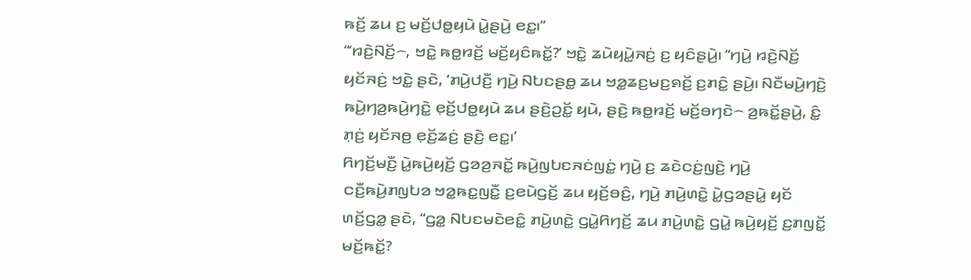ꤒꤢꤩ꤬ ꤘꤣ ꤢ꤬ ꤗꤢꤩ꤬ꤓꤥ꤭ꤟꤣꤧ ꤣꤧ꤭ꤔꤣꤧ꤬ ꤕꤢ꤭꤯”
“‘ꤙꤢꤧ꤬ꤡꤢꤩ꤬꤮, ꤠꤢꤧ꤭ ꤒꤥ꤭ꤙꤢꤩ꤬ ꤗꤢꤩ꤬ꤟꤢꤨꤒꤢꤩ꤭?’ ꤠꤢꤧ꤭ ꤘꤣꤧꤟꤣꤧ꤭ꤏꤢꤦ꤬ ꤢ꤬ ꤟꤢꤨꤔꤣꤧ꤬꤯ “ꤚꤣꤧ꤬ ꤙꤢꤧ꤬ꤡꤢꤩ꤬ ꤟꤢꤩꤏꤢꤦ꤬ ꤠꤢꤧ꤭ ꤔꤢꤧ, ‘ꤊꤣꤧ꤬ꤓꤢꤪ꤬ ꤚꤣꤧ꤬ ꤡꤝꤢꤔꤥ꤭ ꤘꤣ ꤠꤤ꤭ꤘꤢ꤬ꤗꤢ꤬ꤎꤢꤩ꤬ ꤢ꤬ꤊꤢꤨ꤭ ꤔꤣꤧ꤬꤯ ꤡꤢꤪꤗꤣꤧ꤬ꤚꤢꤧ꤬ ꤒꤣꤧ꤬ꤚꤤ꤬ꤒꤣꤧ꤬ꤚꤢꤧ꤭ ꤕ꤫ꤢꤩ꤬ꤓꤥ꤭ꤟꤣꤧ ꤘꤣ ꤔꤢꤧ꤬ꤑꤢꤩ꤭ ꤟꤣꤧ, ꤔꤢꤧ꤬ ꤒꤥ꤭ꤙꤢꤩ꤬ ꤗꤢꤩ꤬ꤋꤚꤢꤧ꤮ ꤤ꤬ꤒꤢꤩ꤭ꤔꤣꤧ꤬, ꤢꤨ꤭ ꤊ꤫ꤢꤦ꤬ ꤟꤢꤩꤏꤥ꤬ ꤕ꤫ꤢꤩ꤬ꤘꤢꤦ꤬ ꤔꤢꤧ꤬ ꤕꤢ꤭꤯’
ꤖꤚꤢꤩ꤬ꤗꤢꤪ꤬ ꤣꤧ꤭ꤒꤣꤧ꤬ꤟꤢꤩ꤬ ꤞꤤꤤ꤬ꤏꤢꤩ꤭ ꤒꤣꤧ꤬ꤜꤝꤢꤏꤢꤦꤜꤢꤦ꤭ ꤚꤣꤧ꤬ ꤢ꤬ ꤘꤢꤧꤍꤢꤦ꤬ꤜꤢꤧ꤬ ꤚꤣꤧ꤬ ꤍꤢꤪ꤬ꤒꤣꤧ꤬ꤊꤜꤝꤤ ꤠꤤ꤭ꤒꤢ꤭ꤜꤢꤪ꤭ ꤢ꤬ꤕꤣꤧꤞꤢꤩ꤬ ꤘꤣ ꤟꤢꤩ꤬ꤋꤢꤨ꤬, ꤚꤣꤧ꤬ ꤊꤣꤧ꤬ꤛꤢꤧ꤭ ꤣꤧ꤭ꤞꤤꤔꤣꤧ꤭ ꤟꤢꤩ ꤛꤢꤩ꤬ꤞꤤ꤭ ꤔꤢꤧ, “ꤞꤤ꤭ ꤡꤝꤢꤗꤢꤧꤕꤢꤨ꤭ ꤊꤣꤧ꤬ꤛꤢꤧ꤭ ꤞꤣꤧ꤭ꤖꤚꤢꤩ꤬ ꤘꤣ ꤊꤣꤧ꤬ꤛꤢꤧ꤭ ꤞꤣꤧ꤭ ꤒꤣꤧ꤬ꤟꤢꤩ꤬ ꤢ꤬ꤊꤜꤢꤩ꤭ ꤗꤢꤩ꤬ꤒꤢꤩ꤭?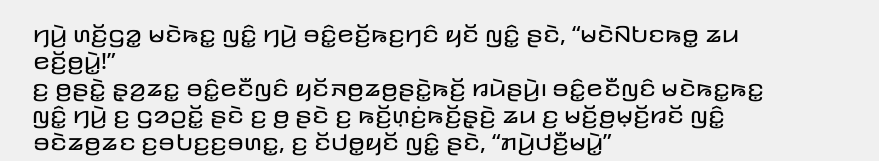ꤚꤣꤧ꤬ ꤛꤢꤩ꤬ꤞꤤ꤭ ꤗꤢꤧꤒꤢ꤭ ꤜꤢꤨ꤭ ꤚꤣꤧ꤬ ꤋꤢꤨ꤭ꤕꤢꤩ꤬ꤒꤢ꤬ꤚꤢꤨ ꤟꤢꤩ ꤜꤢꤨ꤭ ꤔꤢꤧ, “ꤗꤢꤧꤡꤝꤢꤒꤥ꤭ ꤘꤣ ꤕꤢꤩ꤬ꤥ꤬ꤣꤧ꤭!”
ꤢ꤬ ꤥ꤬ꤔꤢꤧ꤭ ꤔ꤫ꤤ꤬ꤘꤢ꤭ ꤋꤢꤨ꤭ꤕꤢꤪꤜꤢꤨ ꤟꤢꤩꤏꤥ꤬ꤘꤥ꤬ꤔꤢꤧ꤭ꤒꤢꤩ꤬ ꤙꤣꤧꤔꤣꤧ꤬꤯ ꤋꤢꤨ꤭ꤕꤢꤪꤜꤢꤨ ꤗꤢꤧꤒꤢ꤭ꤒꤢ꤭ ꤜꤢꤨ꤭ ꤚꤣꤧ꤬ ꤢ꤬ ꤞꤤꤑꤢꤩ꤭ ꤔꤢꤧ ꤢ꤬ ꤥ꤬ ꤔꤢꤧ ꤢ꤬ ꤒꤢꤩ꤬ꤛ꤫ꤢꤦ꤬ꤒꤢꤩ꤬ꤔ꤫ꤢꤧ꤬ ꤘꤣ ꤢ꤬ ꤗꤢꤩ꤬ꤥ꤬ꤗ꤫ꤢꤩ꤬ꤙꤢꤩ ꤜꤢꤨ꤭ ꤋꤢꤧꤘꤥ꤬ꤘꤢ ꤢ꤬ꤋꤝꤢ꤬ꤢ꤬ꤋꤛꤢ꤭, ꤢ꤬ ꤢꤩꤓꤥ꤭ꤟꤢꤩ ꤜꤢꤨ꤭ ꤔꤢꤧ, “ꤊꤣꤧ꤬ꤓꤢꤪ꤬ꤗꤣꤧ꤭”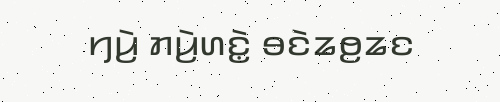ꤚꤣꤧ꤬ ꤊꤣꤧ꤬ꤛꤢꤧ꤭ ꤋꤢꤧꤘꤥ꤬ꤘꤢ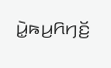ꤣꤧ꤭ꤒꤣ꤬ꤖꤚꤢꤩ꤬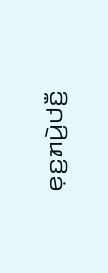ꤕ꤫ꤢ꤬ꤊꤣꤧ꤬ꤓꤢꤪ꤬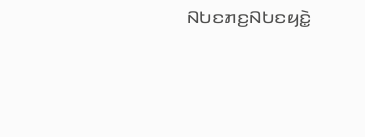ꤡꤝꤢꤊꤢ꤬ꤡꤝꤢꤟꤢꤧ꤭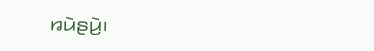ꤙꤣꤧꤔꤣꤧ꤬꤯